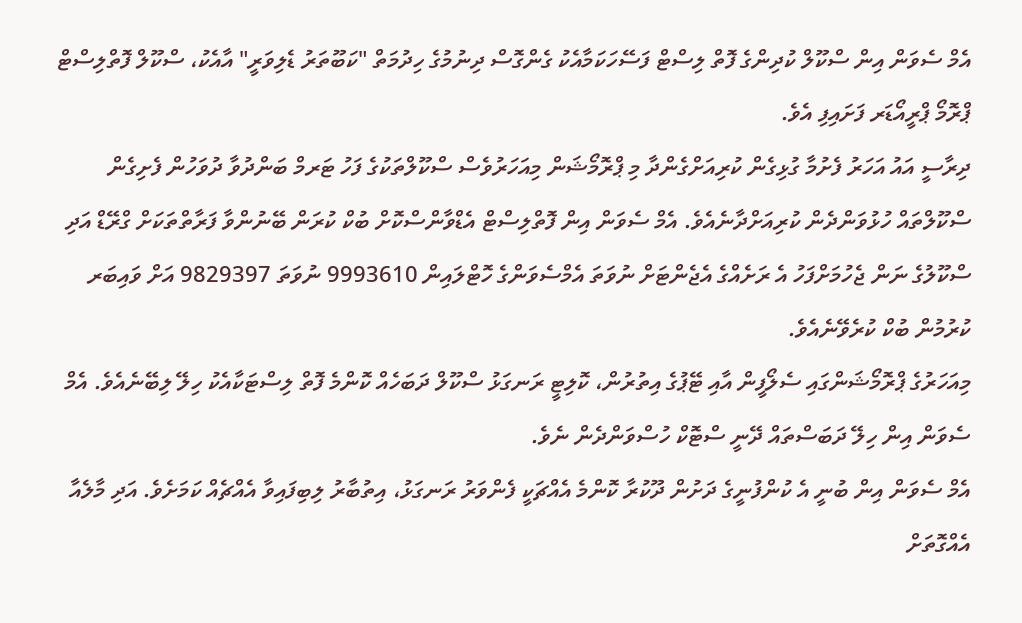އެމް ސެވަން އިން ސްކޫލް ކުދިންގެ ފޮތް ލިސްޓް ފަސޭހަކަމާއެކު ގެންގޮސް ދިނުމުގެ ހިދުމަތް "ކަބޫތަރު ޑެލިވަރީ" އާއެކު، ސްކޫލް ފޮތްލިސްޓް ޕްރޮމޯ ޕްރީއޯޑަރ ފަށައިފި އެވެ.
ދިރާސީ އައު އަހަރު ފެށުމާ ގުޅިގެން ކުރިއަށްގެންދާ މި ޕްރޮމޯޝަން މިއަހަރުވެސް ސްކޫލްތަކުގެ ފަހު ޓަރމް ބަންދުވާ ދުވަހުން ފެށިގެން ސްކޫލްތައް ހުޅުވަންދެން ކުރިއަށްދާނެއެވެ. އެމް ސެވަން އިން ފޮތްލިސްޓް އެޑްވާންސްކޮށް ބުކް ކުރަން ބޭނުންވާ ފަރާތްތަކަށް ގްރޭޑް އަދި ސްކޫލުގެ ނަން ޖެހުމަށްފަހު އެ ރަށެއްގެ އެޖެންޓަށް ނުވަތަ އެމްސެވަންގެ ހޮޓްލައިން 9993610 ނުވަތަ 9829397 އަށް ވައިބަރ ކުރުމުން ބުކް ކުރެވޭނެއެވެ.
މިއަހަރުގެ ޕްރޮމޯޝަންގައި ސެލޯފީން އާއި ޓޭޕުގެ އިތުރުން، ކޮލިޓީ ރަނގަޅު ސްކޫލް ދަބަހެއް ކޮންމެ ފޮތް ލިސްޓަކާއެކު ހިލޭ ލިބޭނެއެވެ. އެމް ސެވަން އިން ހިލޭ ދަބަސްތައް ދޭނީ ސްޓޮކް ހުސްވަންދެން ނެވެ.
އެމް ސެވަން އިން ބުނީ އެ ކުންފުނީގެ ދަށުން ދޫކުރާ ކޮންމެ އެއްޗަކީ ފެންވަރު ރަނގަޅު، އިތުބާރު ލިބިފައިވާ އެއްޗެއް ކަމަށެވެ. އަދި މާލެއާ އެއްގޮތަށް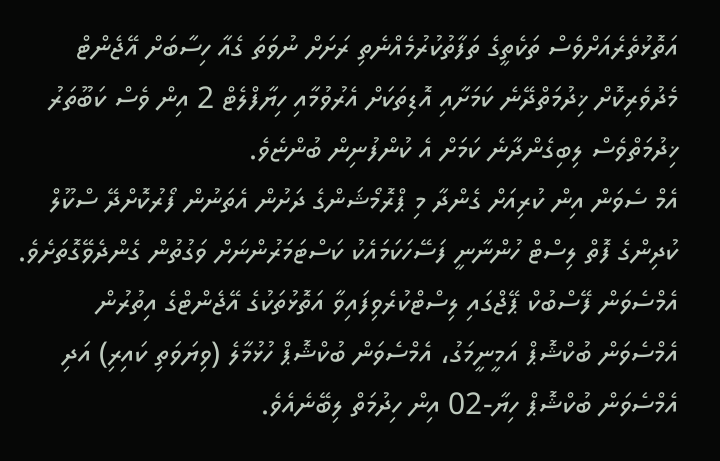އަތޮޅުތެރެއަށްވެސް ތަކެތީގެ ތަފާތުކުރުމެއްނެތި ރަށަށް ނުވަތަ ގެއާ ހިސާބަށް އޭޖެންޓް މެދުވެރިކޮށް ޚިދުމަތްދޭނެ ކަމަށާއި އޮޑިތަކަށް އެރުވުމާއި ހިޔާފްލެޓް 2 އިން ވެސް ކަބޫތަރު ޚިދުމަތްވެސް ލިބިގެންދާނެ ކަމަށް އެ ކުންފުނިން ބުންޏެވެ.
އެމް ސެވަން އިން ކުރިއަށް ގެންދާ މި ޕްރޮމޯޝަންގެ ދަށުން އެތަނުން ފޯރުކޮށްދޭ ސްކޫލް ކުދިންގެ ފޮތް ލިސްޓް ހުންނާނީ ފަސޭހަކަމައެކު ކަސްޓަމަރުންނަށް ވަގުތުން ގެންދެވޭގޮތަށެވެ. އެމްސެވަން ފޭސްބުކް ޕޭޖްގައި ލިސްޓްކުރެވިފައިވާ އަތޮޅުތަކުގެ އޭޖެންޓްގެ އިތުރުން އެމްސެވަން ބުކްޝޮޕް އަމީނީމަގު، އެމްސެވަން ބުކްޝޮޕް ހުޅުމާލެ (ވިޔަވަތި ކައިރި) އަދި އެމްސެވަން ބުކްޝޮޕް ހިޔާ-02 އިން ހިދުމަތް ލިބޭނެއެވެ.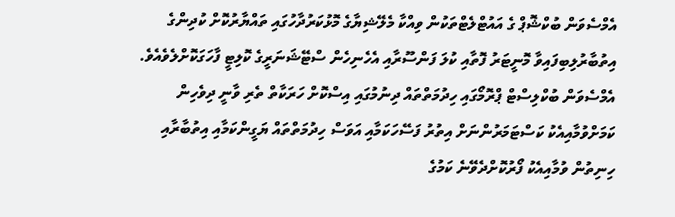އެމްސެވަން ބުކްޝޮޕް ގެ އައުޓްލެޓްތަކުން ވިއްކާ މެލޭޝިޔާގެ މޮޅުކަރުދާހުގައި ތައްޔާރުކޮށް ކުދިންގެ އިތުބާރުލިބިފައިވާ މޮނީޓަރު ފޮތާއި ކުލަ ފަންސޫރާއި އެހެނިހެން ސްޓޭޝަނަރީގެ ކޮލިޓީ ފާހަގަކޮށްލެވެއެވެ. އެމްސެވަން ބުކްލިސްޓް ޕްރޮމޯގައި ހިދުމަތްތައް ދިނުމުގައި އިސްކޮށް ހަރަކާތް ތެރި ވާނީ ދިވެހިން ކަމަށްވުމާއިއެކު ކަސްޓަމަރުންނަށް އިތުރު ފަސޭހަކަމާއި އަވަސް ހިދުމަތްތައް ޔަގީންކަމާއި އިތުބާރާއި ހިނިތުން ވުމާއިއެކު ފޯރުކޮށްދެވޭނެ ކަމުގެ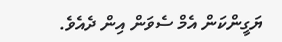ޔަގީންކަން އެމް ސެވަން އިން ދެއެވެ.